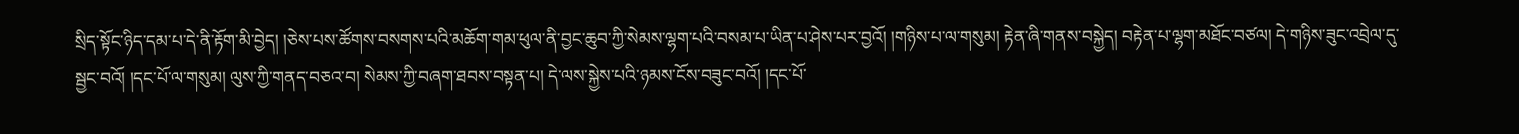སྲིད་སྟོང་ཉིད་དམ་པ་དེ་ནི་རྟོག་མི་བྱེད། །ཅེས་པས་ཚོགས་བསགས་པའི་མཆོག་གམ་ཕུལ་ནི་བྱང་ཆུབ་ཀྱི་སེམས་ལྷག་པའི་བསམ་པ་ཡིན་པ་ཤེས་པར་བྱའོ། །གཉིས་པ་ལ་གསུམ། རྟེན་ཞི་གནས་བསྐྱེད། བརྟེན་པ་ལྷག་མཐོང་བཙལ། དེ་གཉིས་ཟུང་འབྲེལ་དུ་སྦྱང་བའོ། །དང་པོ་ལ་གསུམ། ལུས་ཀྱི་གནད་བཅའ་བ། སེམས་ཀྱི་བཞག་ཐབས་བསྟན་པ། དེ་ལས་སྐྱེས་པའི་ཉམས་ངོས་བཟུང་བའོ། །དང་པོ་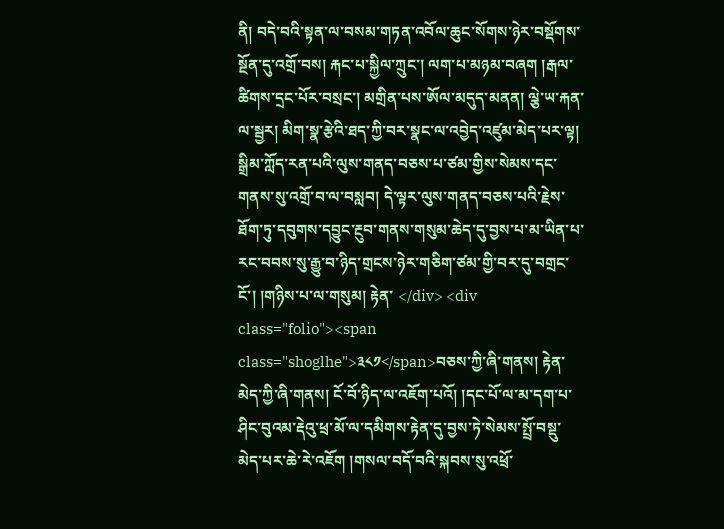ནི། བདེ་བའི་སྟན་ལ་བསམ་གཏན་འབོལ་ཆུང་སོགས་ཉེར་བསྡོགས་སྔོན་དུ་འགྲོ་བས། རྐང་པ་སྐྱིལ་ཀྲུང་། ལག་པ་མཉམ་བཞག །རྒལ་ཚིགས་དྲང་པོར་བསྲང་། མགྲིན་པས་ཨོལ་མདུད་མནན། ལྕེ་ཡ་རྐན་ལ་སྦྱར། མིག་སྣ་རྩེའི་ཐད་ཀྱི་བར་སྣང་ལ་འབྱེད་འཛུམ་མེད་པར་ལྟ། སྒྲིམ་ཀློད་རན་པའི་ལུས་གནད་བཅས་པ་ཙམ་གྱིས་སེམས་དང་གནས་སུ་འགྲོ་བ་ལ་བསླབ། དེ་ལྟར་ལུས་གནད་བཅས་པའི་རྗེས་ཐོག་ཏུ་དབུགས་དབྱུང་རྔུབ་གནས་གསུམ་ཆེད་དུ་བྱས་པ་མ་ཡིན་པ་རང་བབས་སུ་རྒྱུ་བ་ཉིད་གྲངས་ཉེར་གཅིག་ཙམ་གྱི་བར་དུ་བགྲང་ངོ་། །གཉིས་པ་ལ་གསུམ། རྟེན་ </div> <div class="folio"><span class="shoglhe">༣༨༡</span>བཅས་ཀྱི་ཞི་གནས། རྟེན་མེད་ཀྱི་ཞི་གནས། ངོ་བོ་ཉིད་ལ་འཇོག་པའོ། །དང་པོ་ལ་མ་དག་པ་ཤིང་བུའམ་རྡེའུ་ཕྲ་མོ་ལ་དམིགས་རྟེན་དུ་བྱས་ཏེ་སེམས་སྤྲོ་བསྡུ་མེད་པར་ཆེ་རེ་འཇོག །གསལ་བདོ་བའི་སྐབས་སུ་འཕྲོ་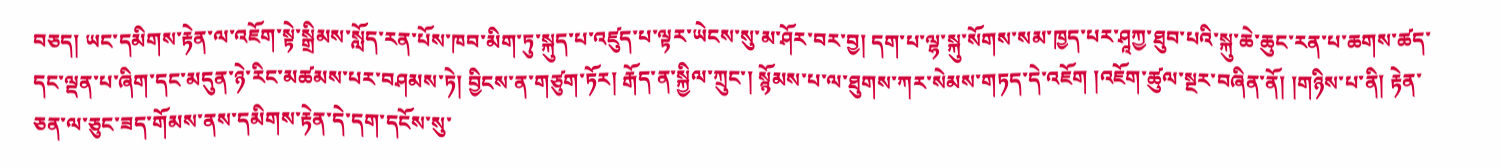བཅད། ཡང་དམིགས་རྟེན་ལ་འཇོག་སྟེ་སྒྲིམས་སློད་རན་པོས་ཁབ་མིག་ཏུ་སྐུད་པ་འཛུད་པ་ལྟར་ཡེངས་སུ་མ་ཤོར་བར་བྱ། དག་པ་ལྷ་སྐུ་སོགས་སམ་ཁྱད་པར་ཤཱཀྱ་ཐུབ་པའི་སྐུ་ཆེ་ཆུང་རན་པ་ཆགས་ཚད་དང་ལྡན་པ་ཞིག་དང་མདུན་ཉེ་རིང་མཚམས་པར་བཤམས་ཏེ། བྱིངས་ན་གཙུག་ཏོར། རྒོད་ན་སྐྱིལ་ཀྲུང་། སྙོམས་པ་ལ་ཐུགས་ཀར་སེམས་གཏད་དེ་འཇོག །འཇོག་ཚུལ་སྔར་བཞིན་ནོ། །གཉིས་པ་ནི། རྟེན་ཅན་ལ་ཅུང་ཟད་གོམས་ནས་དམིགས་རྟེན་དེ་དག་དངོས་སུ་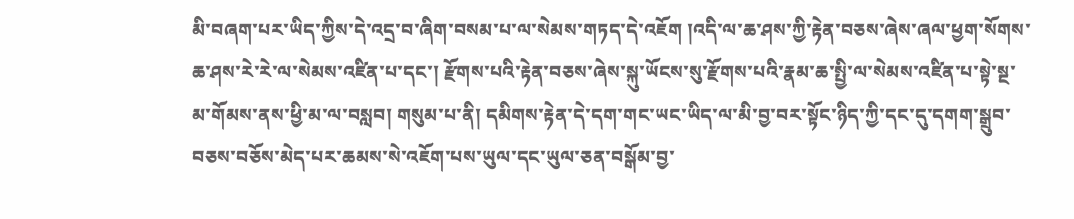མི་བཞག་པར་ཡིད་ཀྱིས་དེ་འདྲ་བ་ཞིག་བསམ་པ་ལ་སེམས་གཏད་དེ་འཇོག །འདི་ལ་ཆ་ཤས་ཀྱི་རྟེན་བཅས་ཞེས་ཞལ་ཕྱག་སོགས་ཆ་ཤས་རེ་རེ་ལ་སེམས་འཛིན་པ་དང་། རྫོགས་པའི་རྟེན་བཅས་ཞེས་སྐུ་ཡོངས་སུ་རྫོགས་པའི་རྣམ་ཆ་སྤྱི་ལ་སེམས་འཛིན་པ་སྟེ་སྔ་མ་གོམས་ནས་ཕྱི་མ་ལ་བསླབ། གསུམ་པ་ནི། དམིགས་རྟེན་དེ་དག་གང་ཡང་ཡིད་ལ་མི་བྱ་བར་སྟོང་ཉིད་ཀྱི་དང་དུ་དགག་སྒྲུབ་བཅས་བཅོས་མེད་པར་ཆམས་སེ་འཇོག་པས་ཡུལ་དང་ཡུལ་ཅན་བསྒོམ་བྱ་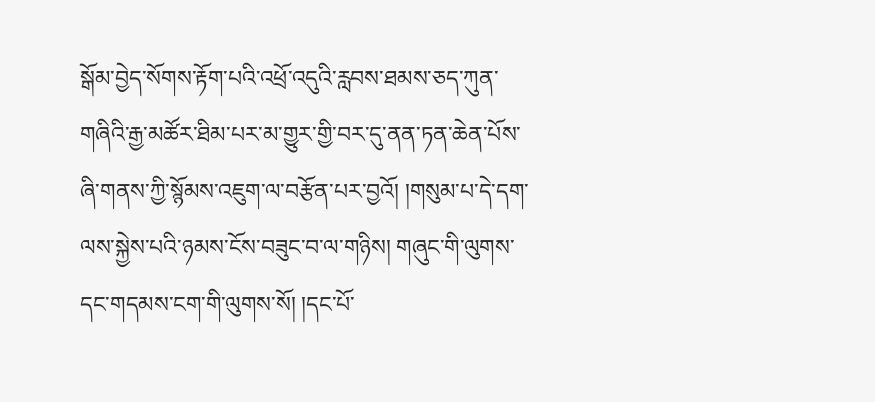སྒོམ་བྱེད་སོགས་རྟོག་པའི་འཕྲོ་འདུའི་རླབས་ཐམས་ཅད་ཀུན་གཞིའི་རྒྱ་མཚོར་ཐིམ་པར་མ་གྱུར་གྱི་བར་དུ་ནན་ཏན་ཆེན་པོས་ཞི་གནས་ཀྱི་སྙོམས་འཇུག་ལ་བརྩོན་པར་བྱའོ། །གསུམ་པ་དེ་དག་ལས་སྐྱེས་པའི་ཉམས་ངོས་བཟུང་བ་ལ་གཉིས། གཞུང་གི་ལུགས་དང་གདམས་ངག་གི་ལུགས་སོ། །དང་པོ་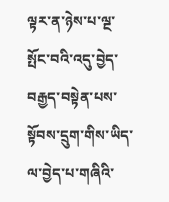ལྟར་ན་ཉེས་པ་ལྔ་སྤོང་བའི་འདུ་བྱེད་བརྒྱད་བསྟེན་པས་སྟོབས་དྲུག་གིས་ཡིད་ལ་བྱེད་པ་གཞིའི་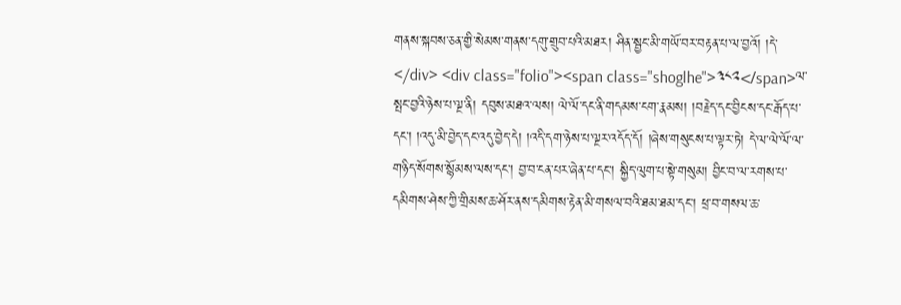གནས་སྐབས་ཅན་གྱི་སེམས་གནས་དགུ་གྲུབ་པའི་མཐར། ཤིན་སྦྱང་མི་གཡོ་བར་བརྟན་པ་ལ་བྱའོ། །དེ་ </div> <div class="folio"><span class="shoglhe">༣༨༢</span>ལ་སྤང་བྱའི་ཉེས་པ་ལྔ་ནི། དབུས་མཐའ་ལས། ལེ་ལོ་དང་ནི་གདམས་ངག་རྣམས། །བརྗེད་དང་བྱིངས་དང་རྒོད་པ་དང་། །འདུ་མི་བྱེད་དང་འདུ་བྱེད་དེ། །འདི་དག་ཉེས་པ་ལྔར་འདོད་དོ། །ཞེས་གསུངས་པ་ལྟར་ཏེ། དེ་ལ་ལེ་ལོ་ལ་གཉིད་སོགས་སྙོམས་ལས་དང་། བྱ་བ་ངན་པར་ཞེན་པ་དང་། སྐྱིད་ལུག་པ་སྟེ་གསུམ། བྱིང་བ་ལ་རགས་པ་དམིགས་ཤེས་ཀྱི་གྲིམས་ཆ་ཤོར་ནས་དམིགས་རྟེན་མི་གསལ་བའི་ཐམ་ཐམ་དང་། ཕྲ་བ་གསལ་ཆ་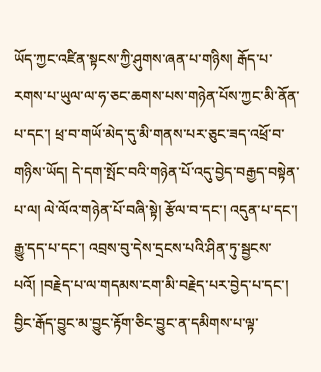ཡོད་ཀྱང་འཛིན་སྟངས་ཀྱི་ཤུགས་ཞན་པ་གཉིས། རྒོད་པ་རགས་པ་ཡུལ་ལ་ཧ་ཅང་ཆགས་པས་གཉེན་པོས་ཀྱང་མི་ནོན་པ་དང་། ཕྲ་བ་གཡོ་མེད་དུ་མི་གནས་པར་ཅུང་ཟད་འཕྲོ་བ་གཉིས་ཡོད། དེ་དག་སྤོང་བའི་གཉེན་པོ་འདུ་བྱེད་བརྒྱད་བསྟེན་པ་ལ། ལེ་ལོའ་གཉེན་པོ་བཞི་སྟེ། རྩོལ་བ་དང་། འདུན་པ་དང་། རྒྱུ་དད་པ་དང་། འབྲས་བུ་དེས་དྲངས་པའི་ཤིན་ཏུ་སྦྱངས་པའོ། །བརྗེད་པ་ལ་གདམས་ངག་མི་བརྗེད་པར་བྱེད་པ་དང་། བྱིང་རྒོད་བྱུང་མ་བྱུང་རྟོག་ཅིང་བྱུང་ན་དམིགས་པ་ལྟ་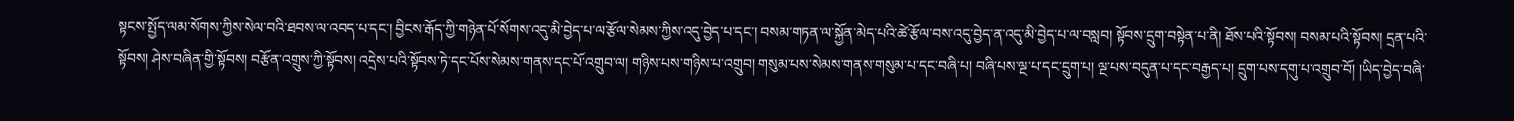སྟངས་སྤྱོད་ལམ་སོགས་ཀྱིས་སེལ་བའི་ཐབས་ལ་འབད་པ་དང་། བྱིངས་རྒོད་ཀྱི་གཉེན་པོ་སོགས་འདུ་མི་བྱེད་པ་ལ་རྩོལ་སེམས་ཀྱིས་འདུ་བྱེད་པ་དང་། བསམ་གཏན་ལ་སྐྱོན་མེད་པའི་ཚེ་རྩོལ་བས་འདུ་བྱེད་ན་འདུ་མི་བྱེད་པ་ལ་བསླབ། སྟོབས་དྲུག་བསྟེན་པ་ནི། ཐོས་པའི་སྟོབས། བསམ་པའི་སྟོབས། དྲན་པའི་སྟོབས། ཤེས་བཞིན་གྱི་སྟོབས། བརྩོན་འགྲུས་ཀྱི་སྟོབས། འདྲེས་པའི་སྟོབས་ཏེ་དང་པོས་སེམས་གནས་དང་པོ་འགྲུབ་ལ། གཉིས་པས་གཉིས་པ་འགྲུབ། གསུམ་པས་སེམས་གནས་གསུམ་པ་དང་བཞི་པ། བཞི་པས་ལྔ་པ་དང་དྲུག་པ། ལྔ་པས་བདུན་པ་དང་བརྒྱད་པ། དྲུག་པས་དགུ་པ་འགྲུབ་བོ། །ཡིད་བྱེད་བཞི་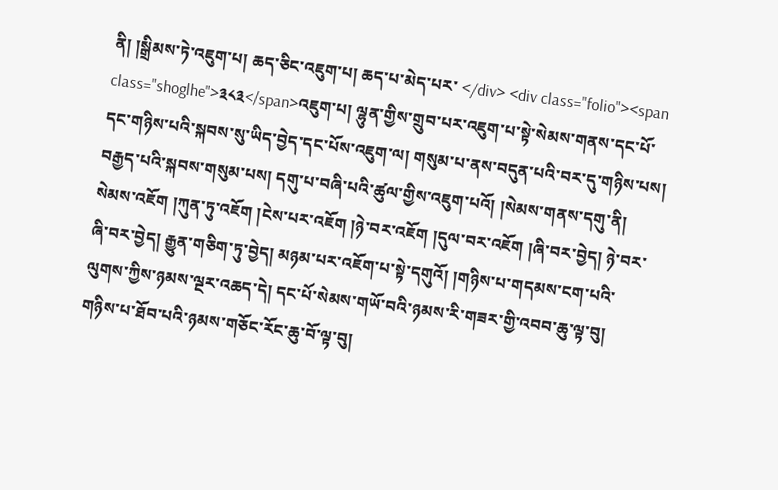ནི། །སྒྲིམས་ཏེ་འཇུག་པ། ཆད་ཅིང་འཇུག་པ། ཆད་པ་མེད་པར་ </div> <div class="folio"><span class="shoglhe">༣༨༣</span>འཇུག་པ། ལྷུན་གྱིས་གྲུབ་པར་འཇུག་པ་སྟེ་སེམས་གནས་དང་པོ་དང་གཉིས་པའི་སྐབས་སུ་ཡིད་བྱེད་དང་པོས་འཇུག་ལ། གསུམ་པ་ནས་བདུན་པའི་བར་དུ་གཉིས་པས། བརྒྱད་པའི་སྐབས་གསུམ་པས། དགུ་པ་བཞི་པའི་ཚུལ་གྱིས་འཇུག་པའོ། །སེམས་གནས་དགུ་ནི། སེམས་འཇོག །ཀུན་ཏུ་འཇོག །ངེས་པར་འཇོག །ཉེ་བར་འཇོག །དུལ་བར་འཇོག །ཞི་བར་བྱེད། ཉེ་བར་ཞི་བར་བྱེད། རྒྱུན་གཅིག་ཏུ་བྱེད། མཉམ་པར་འཇོག་པ་སྟེ་དགུའོ། །གཉིས་པ་གདམས་ངག་པའི་ལུགས་ཀྱིས་ཉམས་ལྔར་འཆད་དེ། དང་པོ་སེམས་གཡོ་བའི་ཉམས་རི་གཟར་གྱི་འབབ་ཆུ་ལྟ་བུ། གཉིས་པ་ཐོབ་པའི་ཉམས་གཅོང་རོང་ཆུ་བོ་ལྟ་བུ།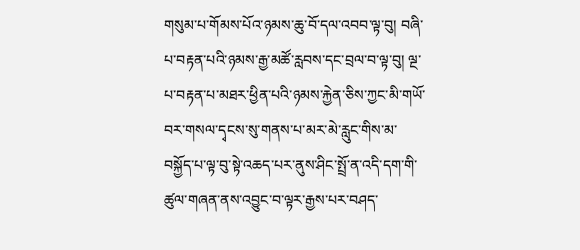གསུམ་པ་གོམས་པོའ་ཉམས་ཆུ་བོ་དལ་འབབ་ལྟ་བུ། བཞི་པ་བརྟན་པའི་ཉམས་རྒྱ་མཚོ་རླབས་དང་བྲལ་བ་ལྟ་བུ། ལྔ་པ་བརྟན་པ་མཐར་ཕྱིན་པའི་ཉམས་རྐྱེན་ཅིས་ཀྱང་མི་གཡོ་བར་གསལ་དྭངས་སུ་གནས་པ་མར་མེ་རླུང་གིས་མ་བསྐྱོད་པ་ལྟ་བུ་སྟེ་འཆད་པར་ནུས་ཤིང་སྤྲོ་ན་འདི་དག་གི་ཚུལ་གཞན་ནས་འབྱུང་བ་ལྟར་རྒྱས་པར་བཤད་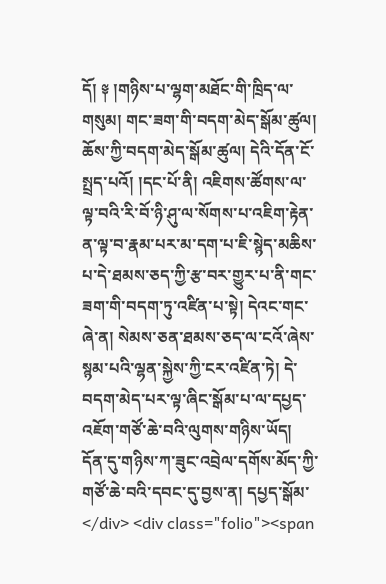དོ། ༈ །གཉིས་པ་ལྷག་མཐོང་གི་ཁྲིད་ལ་གསུམ། གང་ཟག་གི་བདག་མེད་སྒོམ་ཚུལ། ཆོས་ཀྱི་བདག་མེད་སྒོམ་ཚུལ། དེའི་དོན་ངོ་སྤྲད་པའོ། །དང་པོ་ནི། འཇིགས་ཚོགས་ལ་ལྟ་བའི་རི་བོ་ཉི་ཤུ་ལ་སོགས་པ་འཇིག་རྟེན་ན་ལྟ་བ་རྣམ་པར་མ་དག་པ་ཇི་སྙེད་མཆིས་པ་དེ་ཐམས་ཅད་ཀྱི་རྩ་བར་གྱུར་པ་ནི་གང་ཟག་གི་བདག་ཏུ་འཛིན་པ་སྟེ། དེའང་གང་ཞེ་ན། སེམས་ཅན་ཐམས་ཅད་ལ་ངའོ་ཞེས་སྙམ་པའི་ལྷན་སྐྱེས་ཀྱི་ངར་འཛིན་ཏེ། དེ་བདག་མེད་པར་ལྟ་ཞིང་སྒོམ་པ་ལ་དཔྱད་འཇོག་གཙོ་ཆེ་བའི་ལུགས་གཉིས་ཡོད། དོན་དུ་གཉིས་ཀ་ཟུང་འབྲེལ་དགོས་མོད་ཀྱི་གཙོ་ཆེ་བའི་དབང་དུ་བྱས་ན། དཔྱད་སྒོམ་ </div> <div class="folio"><span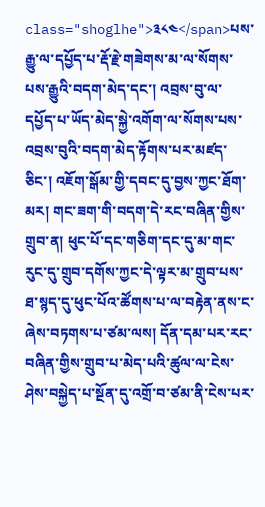class="shoglhe">༣༨༤</span>པས་རྒྱུ་ལ་དཔྱོད་པ་རྡོ་རྗེ་གཟེགས་མ་ལ་སོགས་པས་རྒྱུའི་བདག་མེད་དང་། འབྲས་བུ་ལ་དཔྱོད་པ་ཡོད་མེད་སྐྱེ་འགོག་ལ་སོགས་པས་འབྲས་བུའི་བདག་མེད་རྟོགས་པར་མཛད་ཅིང་། འཇོག་སྒོམ་གྱི་དབང་དུ་བྱས་ཀྱང་ཐོག་མར། གང་ཟག་གི་བདག་དེ་རང་བཞིན་གྱིས་གྲུབ་ན། ཕུང་པོ་དང་གཅིག་དང་དུ་མ་གང་རུང་དུ་གྲུབ་དགོས་ཀྱང་དེ་ལྟར་མ་གྲུབ་པས་ཐ་སྙད་དུ་ཕུང་པོའ་ཚོགས་པ་ལ་བརྟེན་ནས་ང་ཞེས་བཏགས་པ་ཙམ་ལས། དོན་དམ་པར་རང་བཞིན་གྱིས་གྲུབ་པ་མེད་པའི་ཚུལ་ལ་ངེས་ཤེས་བསྐྱེད་པ་སྔོན་དུ་འགྲོ་བ་ཙམ་ནི་ངེས་པར་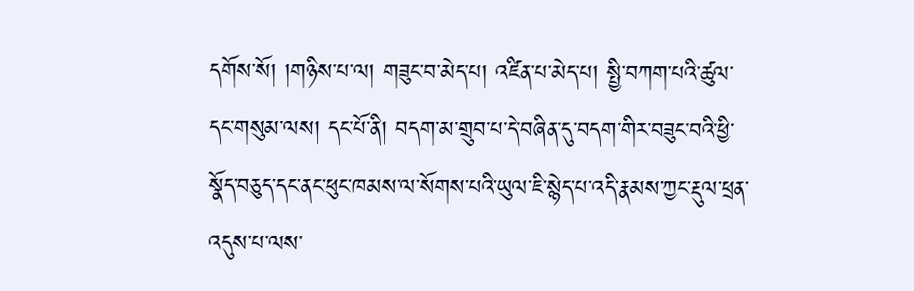དགོས་སོ། །གཉིས་པ་ལ། གཟུང་བ་མེད་པ། འཛིན་པ་མེད་པ། སྤྱི་བཀག་པའི་ཚུལ་དང་གསུམ་ལས། དང་པོ་ནི། བདག་མ་གྲུབ་པ་དེ་བཞིན་དུ་བདག་གིར་བཟུང་བའི་ཕྱི་སྣོད་བཅུད་དང་ནང་ཕུང་ཁམས་ལ་སོགས་པའི་ཡུལ་ཇི་སྙེད་པ་འདི་རྣམས་ཀྱང་རྡུལ་ཕྲན་འདུས་པ་ལས་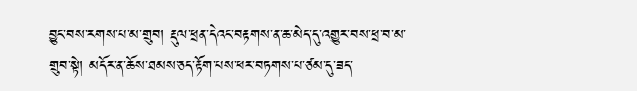བྱུང་བས་རགས་པ་མ་གྲུབ། རྡུལ་ཕྲན་དེའང་བརྟགས་ན་ཆ་མེད་དུ་འགྱུར་བས་ཕྲ་བ་མ་གྲུབ་སྟེ། མདོར་ན་ཆོས་ཐམས་ཅད་རྟོག་པས་ཕར་བཏགས་པ་ཙམ་དུ་ཟད་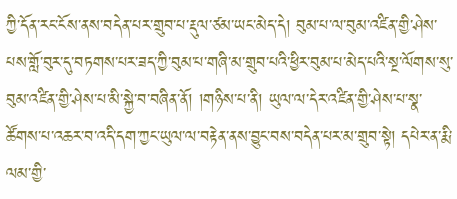ཀྱི་དོན་རང་ངོས་ནས་བདེན་པར་གྲུབ་པ་རྡུལ་ཙམ་ཡང་མེད་དེ། བུམ་པ་ལ་བུམ་འཛིན་གྱི་ཤེས་པས་གློ་བུར་དུ་བཏགས་པར་ཟད་ཀྱི་བུམ་པ་གཞི་མ་གྲུབ་པའི་ཕྱིར་བུམ་པ་མེད་པའི་སྔ་ལོགས་སུ་བུམ་འཛིན་གྱི་ཤེས་པ་མི་སྐྱེ་བ་བཞིན་ནོ། །གཉིས་པ་ནི། ཡུལ་ལ་དེར་འཛིན་གྱི་ཤེས་པ་སྣ་ཚོགས་པ་འཆར་བ་འདི་དག་ཀྱང་ཡུལ་ལ་བརྟེན་ནས་བྱུང་བས་བདེན་པར་མ་གྲུབ་སྟེ། དཔེར་ན་རྨི་ལམ་གྱི་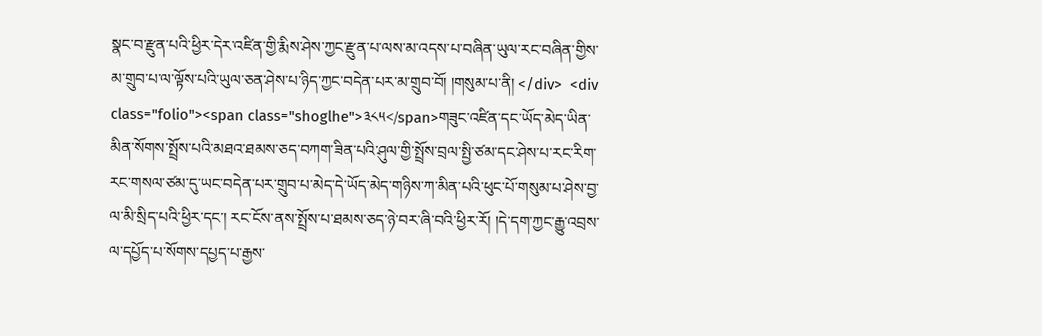སྣང་བ་རྫུན་པའི་ཕྱིར་དེར་འཛིན་གྱི་རྨིས་ཤེས་ཀྱང་རྫུན་པ་ལས་མ་འདས་པ་བཞིན་ཡུལ་རང་བཞིན་གྱིས་མ་གྲུབ་པ་ལ་ལྟོས་པའི་ཡུལ་ཅན་ཤེས་པ་ཉིད་ཀྱང་བདེན་པར་མ་གྲུབ་བོ། །གསུམ་པ་ནི། </div>  <div class="folio"><span class="shoglhe">༣༨༥</span>གཟུང་འཛིན་དང་ཡོད་མེད་ཡིན་མིན་སོགས་སྤྲོས་པའི་མཐའ་ཐམས་ཅད་བཀག་ཟིན་པའི་ཤུལ་གྱི་སྤྲོས་བྲལ་སྤྱི་ཙམ་དང་ཤེས་པ་རང་རིག་རང་གསལ་ཙམ་དུ་ཡང་བདེན་པར་གྲུབ་པ་མེད་དེ་ཡོད་མེད་གཉིས་ཀ་མིན་པའི་ཕུང་པོ་གསུམ་པ་ཤེས་བྱ་ལ་མི་སྲིད་པའི་ཕྱིར་དང་། རང་ངོས་ནས་སྤྲོས་པ་ཐམས་ཅད་ཉེ་བར་ཞི་བའི་ཕྱིར་རོ། །དེ་དག་ཀྱང་རྒྱུ་འབྲས་ལ་དཔྱོད་པ་སོགས་དཔྱད་པ་རྒྱས་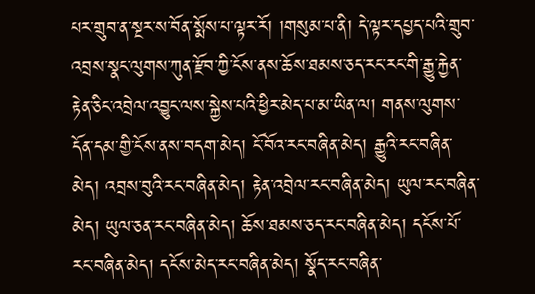པར་གྲུབ་ན་སྔར་ས་བོན་སྨོས་པ་ལྟར་རོ། །གསུམ་པ་ནི། དེ་ལྟར་དཔྱད་པའི་གྲུབ་འབྲས་སྣང་ལུགས་ཀུན་རྫོབ་ཀྱི་ངོས་ནས་ཆོས་ཐམས་ཅད་རང་རང་གི་རྒྱུ་རྐྱེན་རྟེན་ཅིང་འབྲེལ་འབྱུང་ལས་སྐྱེས་པའི་ཕྱིར་མེད་པ་མ་ཡིན་ལ། གནས་ལུགས་དོན་དམ་གྱི་ངོས་ནས་བདག་མེད། ངོ་བོའ་རང་བཞིན་མེད། རྒྱུའི་རང་བཞིན་མེད། འབྲས་བུའི་རང་བཞིན་མེད། རྟེན་འབྲེལ་རང་བཞིན་མེད། ཡུལ་རང་བཞིན་མེད། ཡུལ་ཅན་རང་བཞིན་མེད། ཆོས་ཐམས་ཅད་རང་བཞིན་མེད། དངོས་པོ་རང་བཞིན་མེད། དངོས་མེད་རང་བཞིན་མེད། སྣོད་རང་བཞིན་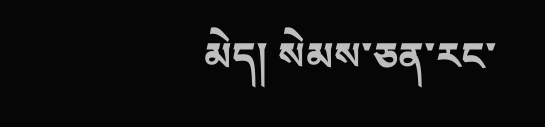མེད། སེམས་ཅན་རང་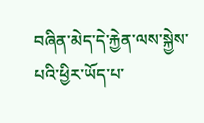བཞིན་མེད་དེ་རྐྱེན་ལས་སྐྱེས་པའི་ཕྱིར་ཡོད་པ་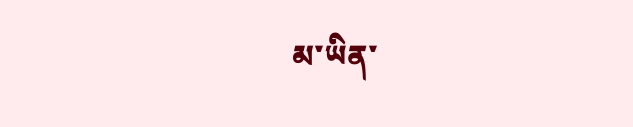མ་ཡིན་